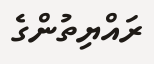ރައްޔިތުންގެ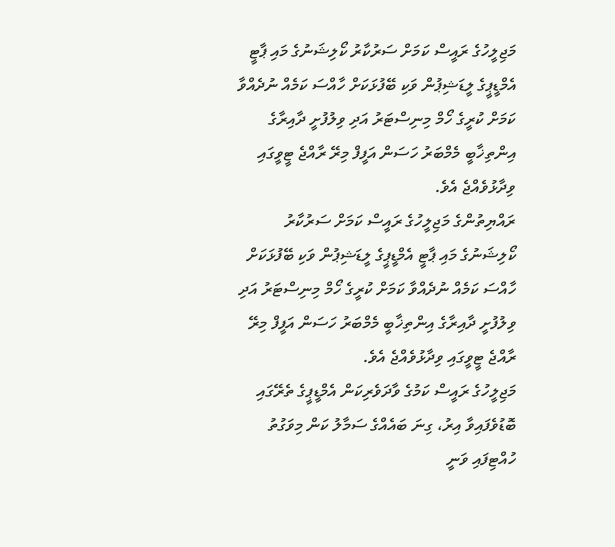މަޖިލީހުގެ ރައީސް ކަމަށް ސަރުކާރު ކޯލިޝަނުގެ މައި ޕާޓީ އެމްޑީޕީގެ ލީޑަޝިޕުން ވަކި ބޭފުޅަކަށް ހާއްސަ ކަމެއް ނުދެއްވާ ކަމަށް ކުރީގެ ހޯމް މިނިސްޓަރު އަދި ވިލުފުށީ ދާއިރާގެ އިންތިޚާބީ މެމްބަރު ހަސަން އަފީފް މިރޭ ރާއްޖެ ޓީވީގައި ވިދާޅުވެއްޖެ އެވެ.
ރައްޔިތުންގެ މަޖިލީހުގެ ރައީސް ކަމަށް ސަރުކާރު ކޯލިޝަނުގެ މައި ޕާޓީ އެމްޑީޕީގެ ލީޑަޝިޕުން ވަކި ބޭފުޅަކަށް ހާއްސަ ކަމެއް ނުދެއްވާ ކަމަށް ކުރީގެ ހޯމް މިނިސްޓަރު އަދި ވިލުފުށީ ދާއިރާގެ އިންތިޚާބީ މެމްބަރު ހަސަން އަފީފް މިރޭ ރާއްޖެ ޓީވީގައި ވިދާޅުވެއްޖެ އެވެ.
މަޖިލީހުގެ ރައީސް ކަމުގެ ވާދަވެރިކަން އެމްޑީޕީގެ ތެރޭގައި ބޮޑުވެފައިވާ އިރު، ގިނަ ބައެއްގެ ސަމާލު ކަން މިވަގުތު ހުއްޓިފައި ވަނީ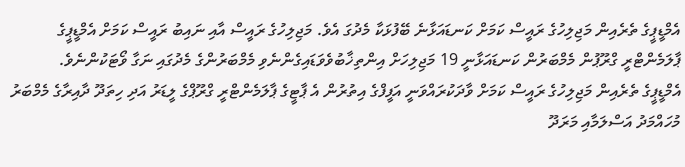އެމްޑީޕީގެ ތެރެއިން މަޖިލިހުގެ ރައީސް ކަމަށް ކަނޑައަޅާނެ ބޭފުޅަކާ މެދުގަ އެވެ. މަޖިލިހުގެ ރައީސް އާއި ނައިބު ރައީސް ކަމަށް އެމްޑީޕީގެ ޕާލަމެންޓްރީ ގްރޫޕުން މެމްބަރުން ކަނޑައަޅާނީ 19 މަޖިލިހަށް އިންތިޚާބުވެވަޑައިގެންނެވި މެމްބަރުންގެ މެދުގައި ނަގާ ވޯޓަކުންނެވެ.
އެމްޑީޕީގެ ތެރެއިން މަޖިލިހުގެ ރައީސް ކަމަށް ވާދަކުރައްވަނީ އަފީފްގެ އިތުރުން އެ ޕާޓީގެ ޕާލަމެންޓްރީ ގްރޫޕްގެ ލީޑަރު އަދި ހިތަދޫ ދާއިރާގެ މެމްބަރު މުހައްމަދު އަސްލަމާއި މަރަދޫ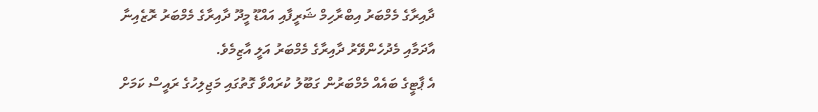ދާއިރާގެ މެމްބަރު އިބްރާހިމް ޝަރީފާއި އައްޑޫ މީދޫ ދާއިރާގެ މެމްބަރު ރޮޒެއިނާ އާދަމާއި މެދުހެންވޭރު ދާއިރާގެ މެމްބަރު އަލީ އާޒިމެވެ.
އެ ޕާޓީގެ ބައެއް މެމްބަރުން ގަބޫލު ކުރައްވާ ގޮތުގައި މަޖިލިހުގެ ރައީސް ކަމަށް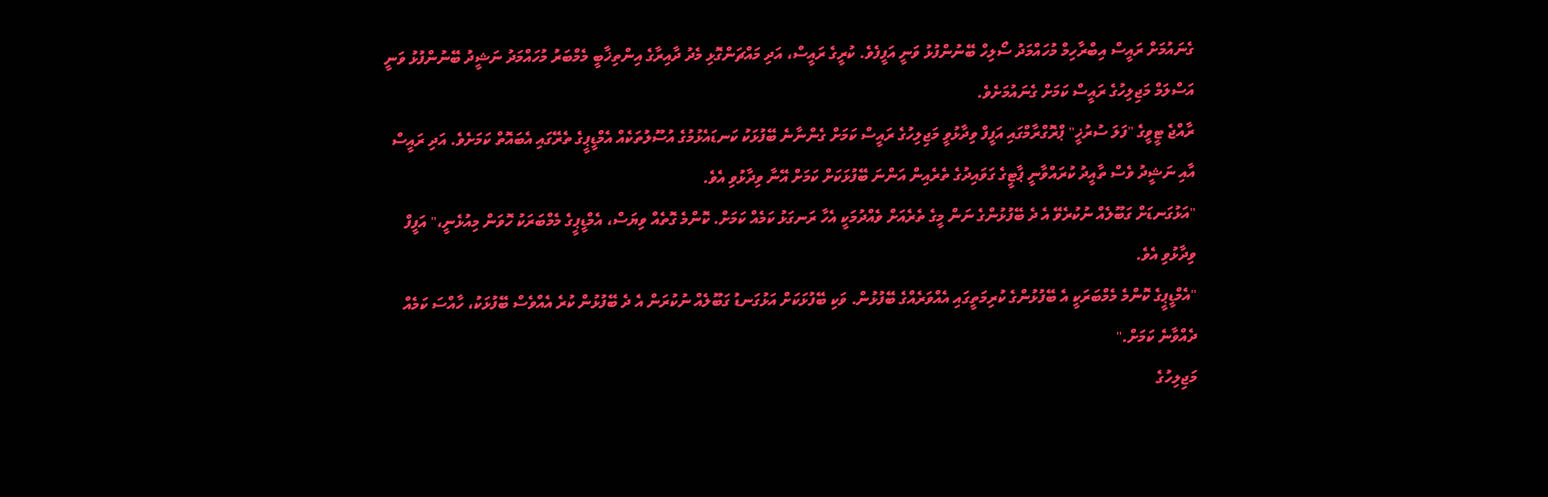ގެނައުމަށް ރައީސް އިބްރާހިމް މުހައްމަދު ސޯލިހް ބޭނުންފުޅު ވަނީ އަފީފެވެ. ކުރީގެ ރައީސް، އަދި މައްޗަންގޮޅި މެދު ދާއިރާގެ އިންތިޚާބީ މެމްބަރު މުހައްމަދު ނަޝީދު ބޭނުންފުޅު ވަނީ އަސްލަމް މަޖިލިހުގެ ރައީސް ކަމަށް ގެނައުމަށެވެ.
ރާއްޖެ ޓީވީގެ "ފަލަ ސުރުޚީ" ޕްރޮގްރާމްގައި އަފީފް ވިދާޅުވީ މަޖިލިހުގެ ރައީސް ކަމަށް ގެންނާނެ ބޭފުޅަކު ކަނޑައެޅުމުގެ އުސޫލުތަކެއް އެމްޑީޕީގެ ތެރޭގައި އެބައޮތް ކަމަށެވެ. އަދި ރައީސް އާއި ނަޝީދު ވެސް ތާއީދު ކުރައްވާނީ ޕާޓީގެ ގަވައިދުގެ ތެރެއިން އަންނަ ބޭފުޅަކަށް ކަމަށް އޭނާ ވިދާޅުވި އެވެ.
"އަޅުގަނޑަށް ގަބޫލެއް ނުކުރެވޭ އެ ދެ ބޭފުޅުންގެ ނަން މީގެ ތެރެއަށް ވެއްދުމަކީ އެހާ ރަނގަޅު ކަމެއް ކަމަށް. ކޮންމެ ގޮތެއް ވިޔަސް، އެމްޑީޕީގެ މެމްބަރަކު ހޮވަން މިއުޅެނީ،" އަފީފް ވިދާޅުވި އެވެ.
"އެމްޑީޕީގެ ކޮންމެ މެމްބަރަކީ އެ ބޭފުޅުންގެ ކުރިމަތީގައި އެއްވަރެއްގެ ބޭފުޅުން. ވަކި ބޭފުޅަކަށް އަޅުގަނޑު ގަބޫލެއް ނުކުރަން އެ ދެ ބޭފުޅުން ކުރެ އެއްވެސް ބޭފުޅަކު، ހާއްސަ ކަމެއް ދެއްވާނެ ކަމަށް."
މަޖިލިހުގެ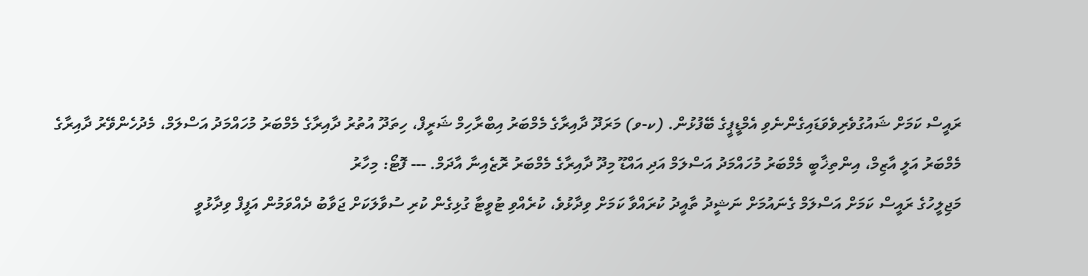ރައީސް ކަމަށް ޝައުގުވެރިވެވަޑައިގެންނެވި އެމްޑީޕީގެ ބޭފުޅުން. (ކ-ވ) މަރަދޫ ދާއިރާގެ މެމްބަރު އިބްރާހިމް ޝަރީފް، ހިތަދޫ އުތުރު ދާއިރާގެ މެމްބަރު މުހައްމަދު އަސްލަމް، މެދުހެންވޭރު ދާއިރާގެ މެމްބަރު އަލީ އާޒިމް، އިންތިޚާބީ މެމްބަރު މުހައްމަދު އަސްލަމް އަދި އައްޑޫ މިދޫ ދާއިރާގެ މެމްބަރު ރޮޒެއިނާ އާދަމް. --- ފޮޓޯ: މިހާރު
މަޖިލީހުގެ ރައީސް ކަމަށް އަސްލަމް ގެނައުމަށް ނަޝީދު ތާއީދު ކުރައްވާ ކަމަށް ވިދާޅުވެ، ކުރެއްވި ޓުވީޓާ ގުޅިގެން ކުރި ސުވާލަކަށް ޖަވާބު ދެއްވަމުން އަފީފް ވިދާޅުވީ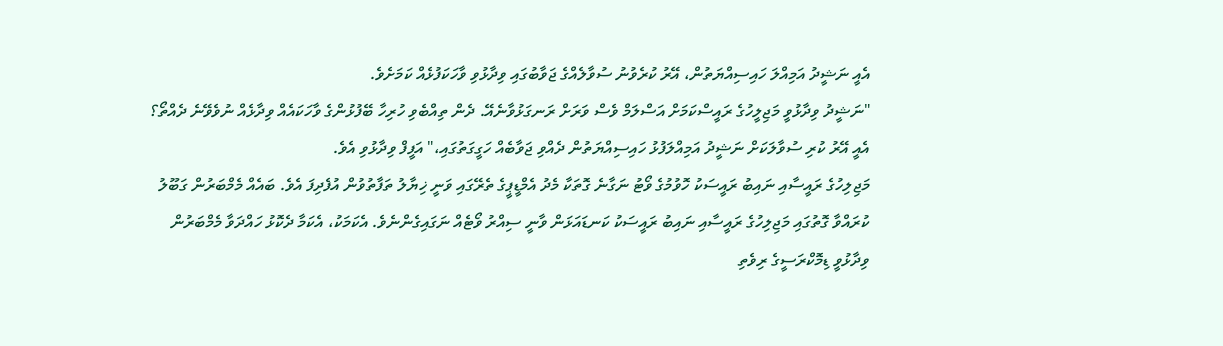އެއީ ނަޝީދު އަމިއްލަ ހައިސިއްޔަތުން، އޭރު ކުރެވުނު ސުވާލެއްގެ ޖަވާބުގައި ވިދާޅުވި ވާހަކަފުޅެއް ކަމަށެވެ.
"ނަޝީދު ވިދާޅުވީ މަޖިލީހުގެ ރައީސްކަމަށް އަސްލަމް ވެސް ވަރަށް ރަނގަޅުވާނެއޭ. ދެން ތިއްބެވި ހުރިހާ ބޭފުޅުންގެ ވާހަކައެއް ވިދާޅެއް ނުވެވޭނެ ދެއްތޯ؟ އެއީ އޭރު ކުރި ސުވާލަކަށް ނަޝީދު އަމިއްލަފުޅު ހައިސިއްޔަތުން ދެއްވި ޖަވާބެއް ހަގީގަތުގައި،" އަފީފް ވިދާޅުވި އެވެ.
މަޖިލިހުގެ ރައީސާއި ނައިބު ރައީސަކު ހޮވުމުގެ ވޯޓު ނަގާނެ ގޮތަކާ މެދު އެމްޑީޕީގެ ތެރޭގައި ވަނީ ޚިޔާލު ތަފާތުވުން އުފެދިފަ އެވެ. ބައެއް މެމްބަރުން ގަބޫލު ކުރައްވާ ގޮތުގައި މަޖިލިހުގެ ރައީސާއި ނައިބު ރައީސަކު ކަނޑައަޅަން ވާނީ ސިއްރު ވޯޓެއް ނަގައިގެންނެވެ. އެކަމަކު، އެކަމާ ދެކޮޅު ހައްދަވާ މެމްބަރުން ވިދާޅުވީ ޑިމޮކްރަސީގެ ރިވެތި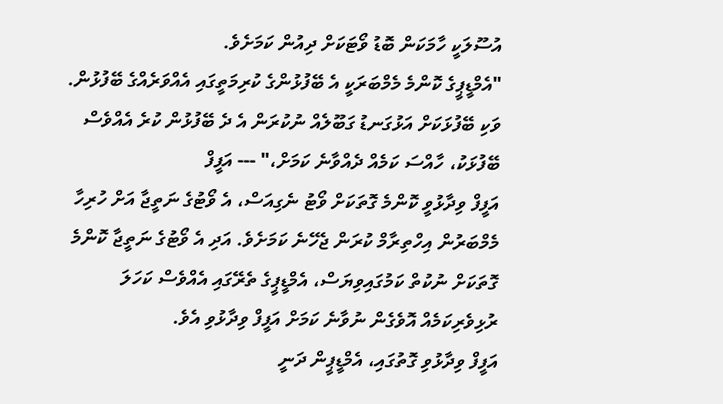އުސޫލަކީ ހާމަކަން ބޮޑު ވޯޓަކަށް ދިއުން ކަމަށެވެ.
"އެމްޑީޕީގެ ކޮންމެ މެމްބަރަކީ އެ ބޭފުޅުންގެ ކުރިމަތީގައި އެއްވަރެއްގެ ބޭފުޅުން. ވަކި ބޭފުޅަކަށް އަޅުގަނޑު ގަބޫލެއް ނުކުރަން އެ ދެ ބޭފުޅުން ކުރެ އެއްވެސް ބޭފުޅަކު، ހާއްސަ ކަމެއް ދެއްވާނެ ކަމަށް،" --- އަފީފް
އަފީފް ވިދާޅުވީ ކޮންމެ ގޮތަކަށް ވޯޓު ނެގިއަސް، އެ ވޯޓުގެ ނަތީޖާ އަށް ހުރިހާ މެމްބަރުން އިހްތިރާމް ކުރަން ޖެހޭނެ ކަމަށެވެ. އަދި އެ ވޯޓުގެ ނަތީޖާ ކޮންމެ ގޮތަކަށް ނުކުތް ކަމުގައިވިޔަސް، އެމްޑީޕީގެ ތެރޭގައި އެއްވެސް ކަހަލަ ރުޅިވެރިކަމެއް އޮވެގެން ނުވާނެ ކަމަށް އަފީފް ވިދާޅުވި އެވެ.
އަފީފް ވިދާޅުވި ގޮތުގައި، އެމްޑީޕީން ދަނީ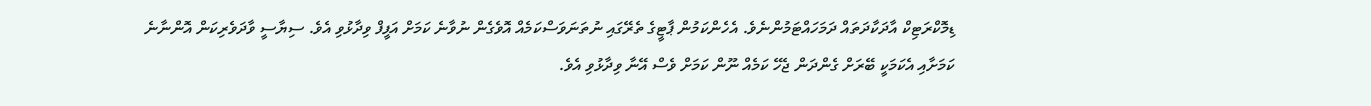ޑިމޮކްރަޓިކް އާދަކާދަތައް ދަމަހައްޓަމުންނެވެ. އެހެންކަމުން ޕާޓީގެ ތެރޭގައި ނުތަނަވަސްކަމެއް އޮވެގެން ނުވާނެ ކަމަށް އަފީފް ވިދާޅުވި އެވެ. ސިޔާސީ ވާދަވެރިކަން އޮންނާނެ ކަމަށާއި އެކަމަކީ ބޭރަށް ގެންދަން ޖެހޭ ކަމެއް ނޫން ކަމަށް ވެސް އޭނާ ވިދާޅުވި އެވެ.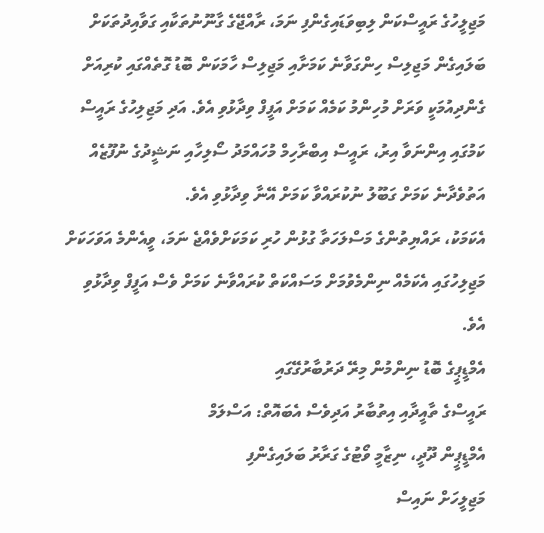މަޖިލީހުގެ ރައީސްކަން ލިބިވަޑައިގެންފި ނަމަ، ރާއްޖޭގެ ގާނޫނުތަކާއި ގަވާއިދުތަކަށް ބަލައިގެން މަޖިލިސް ހިންގަވާނެ ކަމަށާއި މަޖިލިސް ހާމަކަން ބޮޑު ގޮތެއްގައި ކުރިއަށް ގެންދިއުމަކީ ވަރަށް މުހިންމު ކަމެއް ކަމަށް އަފީފް ވިދާޅުވި އެވެ. އަދި މަޖިލިހުގެ ރައީސް ކަމުގައި އިންނަވާ އިރު، ރައީސް އިބްރާހިމް މުހައްމަދު ސޯލިހާއި ނަޝީދުގެ ނުފޫޒެއް އަތުވެދާނެ ކަމަށް ގަބޫލު ނުކުރައްވާ ކަމަށް އޭނާ ވިދާޅުވި އެވެ.
އެކަމަކު، ރައްޔިތުންގެ މަސްލަހަތާ ގުޅުން ހުރި ކަމަކަށްވެއްޖެ ނަމަ، ވީއެންމެ އަވަހަކަށް މަޖިލިހުގައި އެކަމެއް ނިންމެވުމަށް މަސައްކަތް ކުރައްވާނެ ކަމަށް ވެސް އަފީފް ވިދާޅުވި އެވެ.
އެމްޑީޕީގެ ބޮޑު ނިންމުން މިރޭ ދަރުބާރުގޭގައި
ރައީސްގެ ތާއީދާއި އިތުބާރު އަދިވެސް އެބައޮތް: އަސްލަމް
އެމްޑީޕީން ދޫދީ، ނިޒާމީ ވޯޓުގެ ގަރާރު ބަލައިގެންފި
މަޖިލީހަށް ނައިސް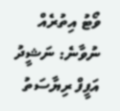ވޯޓު އިތުރެއް ނުވާނެ: ނަޝީދު
އަފީފް ރިޔާސަތު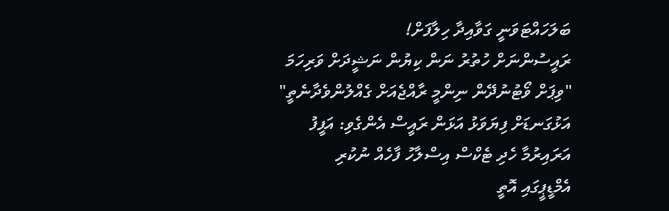ބަލަހައްޓަވަނީ ގަވާއިދާ ހިލާފަށް!
ރައީސުންނަށް ހުތުރު ނަން ކިޔުން ނަޝީދަށް ވަރިހަމަ
"ވިޕަށް ވޯޓުނުދޭން ނިންމީ ރާއްޖެއަށް ގެއްލުންވެދާނެތީ"
އަޅުގަނޑަށް ފިޔަވަޅު އަޅަން ރައީސް އެންގެވި: އަފީފު
އަރައިރުމާ ހެދި ޓެކްސް އިސްލާހު ފާހެއް ނުކުރި
އެމްޑީޕީގައި އޮތީ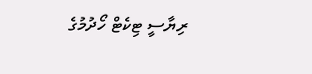ރިޔާސީ ޓިކެޓް ހޯދުމުގެ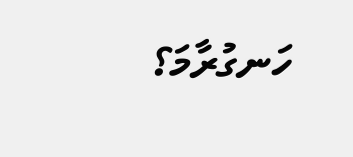ހަނގުރާމަ؟